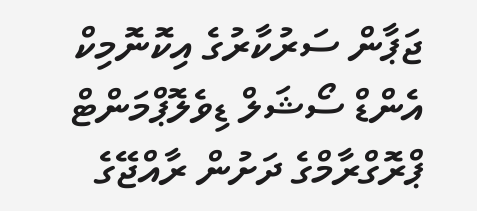ޖަޕާން ސަރުކާރުގެ އިކޮނޮމިކް އެންޑް ސޯޝަލް ޑިވެލޮޕްމަންޓް ޕްރޮގްރާމްގެ ދަށުން ރާއްޖޭގެ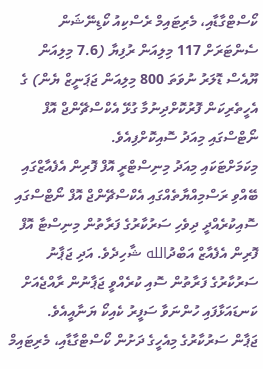ކޯސްޓްގާޑާއި، މެރިޓައިމް ރެސްކިއު ކޯޑިނޭޝަން ސެންޓަރަށް 117 މިލިއަން ރުފިޔާ (7.6 މިލިއަން ޔޫއެސް ޑޮލަރު ނުވަތަ 800 މިލިއަން ޖަޕަނީޒް ޔެން) ގެ އެހީތެރިކަން ފޮރުކޮށްދިނުމާ ގުޅޭ އެކްސްޗޭންޖް އޮފް ނޯޓްސްގައި މިއަދު ސޮއިކޮށްފިއެވެ.
މިކަމަށްޓަކައި މިއަދު މިނިސްޓްރީ އޮފް ފޮރިން އެފެއާޒްގައި ބޭއްވި ރަސްމިއްޔާތެއްގައި އެކްސްޗޭންޖް އޮފް ނޯޓްސްގައި ސޮއިކުރެއްދީ ދިވެހި ސަރުކާރުގެ ފަރާތުން މިނިސްޓާ އޮފް ފޮރިން އެފެއާޒް އަބްދުالله ޝާހިދެވެ. އަދި ޖަޕާނު ސަރުކާރުގެ ފަރާތުން ސޮއި ކުރެއްވީ ޖަޕާނުން ރާއްޖެއަށް ކަނޑައަޅާފައި ހުންނަވާ ސަފީރު ކެއިކޯ ޔަނާއީއެވެ.
ޖަޕާން ސަރުކާރުގެ މިއެހީގެ ދަށުން ކޯސްޓްގާޑާއި، މެރިޓައިމް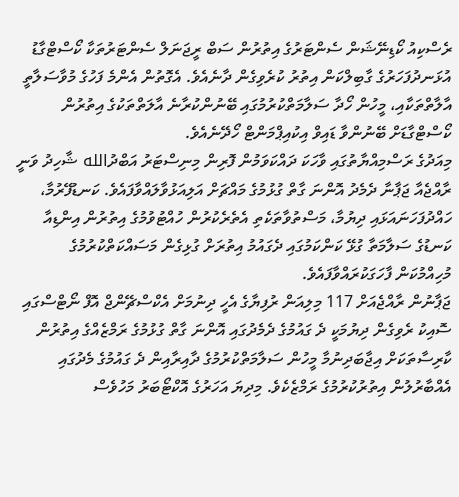ރެސްކިއު ކޯޑިނޭޝަން ސެންޓަރުގެ އިތުރުން ސަބް ރީޖަނަލް ސެންޓަރުތަކާ ކޯސްޓްގާޑު އުޅަނދުފަހަރުގެ ގާބިލްކަން އިތުރު ކުރެވިގެން ދާނެއެވެ. އެގޮތުން އެންމެ ފަހުގެ މުވާސަލާތީ އާލާތްތަކާއި، މީހުން ހޯދާ ސަލާމަތްކުރުމުގައި ބޭނުންކުރާނެ އާލަތްތަކުގެ އިތުރުން ކޯސްޓްގާޑަށް ބޭނުންވާ ޑައިވް އިކުއިޕްމަންޓް ހޯދޭނެއެވެ.
މިއަދުގެ ރަސްމިއްޔާތުގައި ވާހަކަ ދައްކަވަމުން ފޮރިން މިނިސްޓަރު އަބްދުالله ޝާހިދު ވަނީ ރާއްޖެއާ ޖަޕާނާ ދެމެދު އޮންނަ ގާތް ގުޅުމުގެ މައްޗަށް އަލިއަޅުވާލައްވާފައެވެ. ކަނޑުފޭރުމާ، ހައްދުފަހަނައަޅައި ދިޔުމާ، މަސްތުވާތަކެތި އެތެރެކުރުން ހުއްޓުވުމުގެ އިތުރުން އިންޑިއާ ކަނޑުގެ ސަލާމަތާ ގުޅޭ ކަންކަމުގައި ދެގައުމު އިތުރަށް ގުޅިގެން މަސައްކަތްކުރުމުގެ މުހިއްމުކަން ފާހަގަކުރައްވާފައެވެ.
ޖަޕާނުން ރާއްޖެއަށް 117 މިލިއަން ރުފިޔާގެ އެހީ ދިނުމަށް އެކްސްޗޭންޖް އޮފް ނޯޓްސްގައި ސޮއިކު ރެވިގެން ދިޔުމަކީ ދެ ގައުމުގެ ދެމެދުގައި އޮންނަ ގާތް ގުޅުމުގެ ރަމްޒެއްގެ އިތުރުން ކާރިސާތަކަށް އިޖާބަދިނުމާ މީހުން ސަލާމަތްކުރުމުގެ ދާއިރާއިން ދެ ގައުމުގެ މެދުގައި އެއްބާރުލުން އިތުރުކުރުމުގެ ރަމްޒެކެވެ. މިދިޔަ އަހަރުގެ އޮކްޓޯބަރު މަހުވެސް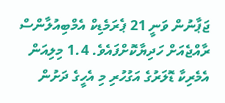ޖަޕާނުން ވަނީ 21 ޕެރަމެޑިކް އެމްބިއުލާންސް ރާއްޖެއަށް ހަދިޔާކޮށްފައެވެ. 1.4 މިލިއަން އެމެރިކާ ޑޮލަރުގެ އަގުހުރި މި އެހީގެ ދަށުން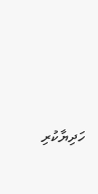ހަދިޔާކުރި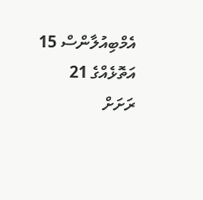އެމްބިއުލާންސް 15 އަތޮޅެއްގެ 21 ރަށަށް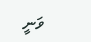ވަނީ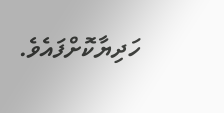ހަދިޔާކޮށްފައެވެ.